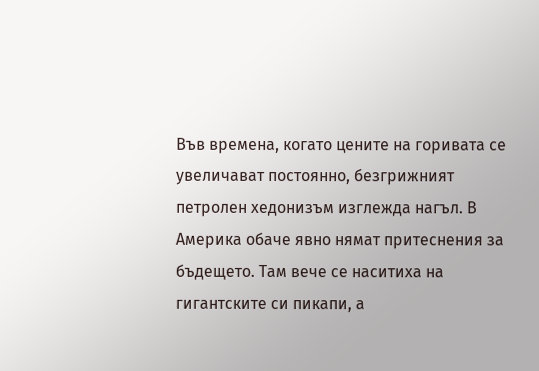Във времена, когато цените на горивата се увеличават постоянно, безгрижният петролен хедонизъм изглежда нагъл. В Америка обаче явно нямат притеснения за бъдещето. Там вече се наситиха на гигантските си пикапи, а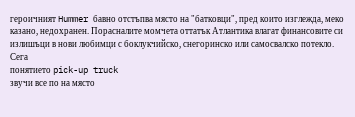героичният Hummer бавно отстъпва място на "батковци", пред които изглежда, меко казано, недохранен. Порасналите момчета оттатък Атлантика влагат финансовите си излишъци в нови любимци с боклукчийско, снегоринско или самосвалско потекло. Сега
понятието pick-up truck
звучи все по на място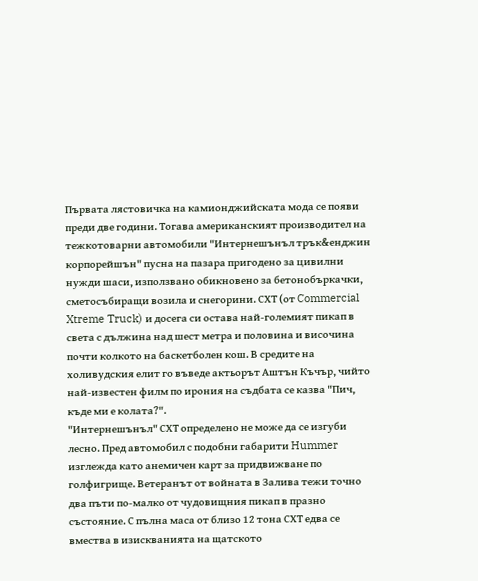Първата лястовичка на камионджийската мода се появи преди две години. Тогава американският производител на тежкотоварни автомобили "Интернешънъл трък&енджин корпорейшън" пусна на пазара пригодено за цивилни нужди шаси, използвано обикновено за бетонобъркачки, сметосъбиращи возила и снегорини. СХТ (от Commercial Xtreme Truck) и досега си остава най-големият пикап в света с дължина над шест метра и половина и височина почти колкото на баскетболен кош. В средите на холивудския елит го въведе актьорът Аштън Къчър, чийто най-известен филм по ирония на съдбата се казва "Пич, къде ми е колата?".
"Интернешънъл" СХТ определено не може да се изгуби лесно. Пред автомобил с подобни габарити Hummer изглежда като анемичен карт за придвижване по голфигрище. Ветеранът от войната в Залива тежи точно два пъти по-малко от чудовищния пикап в празно състояние. С пълна маса от близо 12 тона СХТ едва се вмества в изискванията на щатското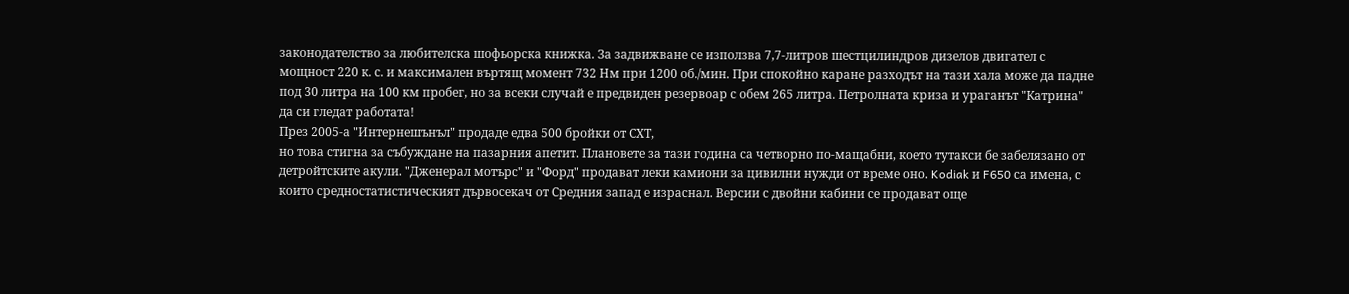законодателство за любителска шофьорска книжка. За задвижване се използва 7,7-литров шестцилиндров дизелов двигател с мощност 220 к. с. и максимален въртящ момент 732 Нм при 1200 об./мин. При спокойно каране разходът на тази хала може да падне под 30 литра на 100 км пробег, но за всеки случай е предвиден резервоар с обем 265 литра. Петролната криза и ураганът "Катрина" да си гледат работата!
През 2005-а "Интернешънъл" продаде едва 500 бройки от СХТ,
но това стигна за събуждане на пазарния апетит. Плановете за тази година са четворно по-мащабни, което тутакси бе забелязано от детройтските акули. "Дженерал мотърс" и "Форд" продават леки камиони за цивилни нужди от време оно. Kodiak и F650 са имена, с които средностатистическият дървосекач от Средния запад е израснал. Версии с двойни кабини се продават още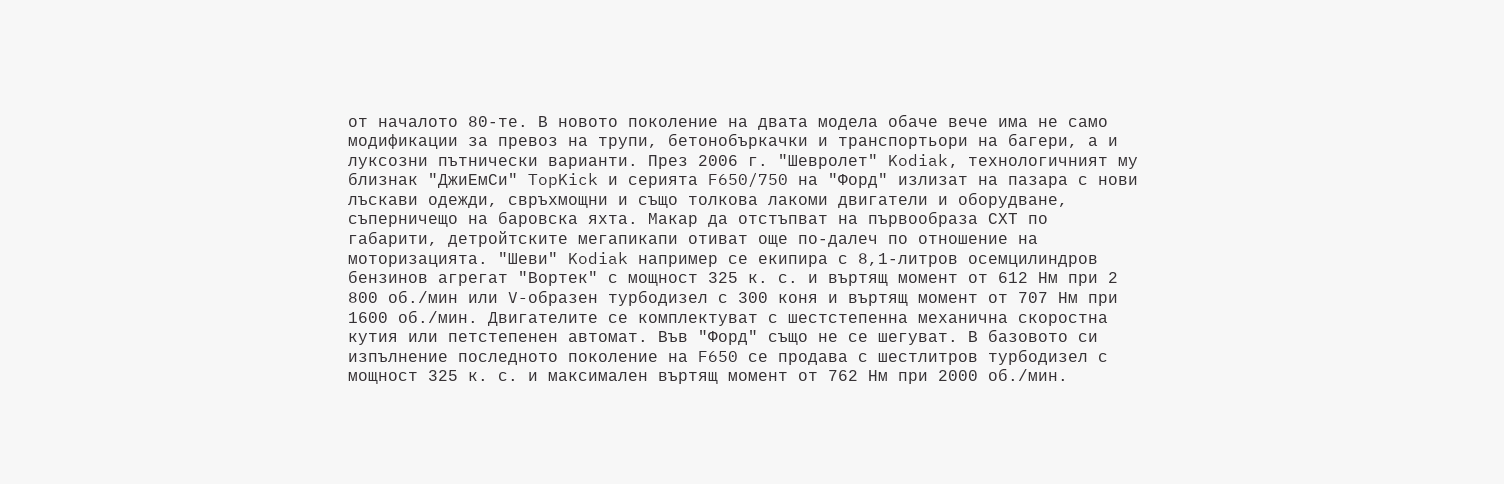от началото 80-те. В новото поколение на двата модела обаче вече има не само модификации за превоз на трупи, бетонобъркачки и транспортьори на багери, а и луксозни пътнически варианти. През 2006 г. "Шевролет" Kodiak, технологичният му близнак "ДжиЕмСи" TopKick и серията F650/750 на "Форд" излизат на пазара с нови лъскави одежди, свръхмощни и също толкова лакоми двигатели и оборудване, съперничещо на баровска яхта. Макар да отстъпват на първообраза СХТ по габарити, детройтските мегапикапи отиват още по-далеч по отношение на моторизацията. "Шеви" Kodiak например се екипира с 8,1-литров осемцилиндров бензинов агрегат "Вортек" с мощност 325 к. с. и въртящ момент от 612 Нм при 2 800 об./мин или V-образен турбодизел с 300 коня и въртящ момент от 707 Нм при 1600 об./мин. Двигателите се комплектуват с шестстепенна механична скоростна кутия или петстепенен автомат. Във "Форд" също не се шегуват. В базовото си изпълнение последното поколение на F650 се продава с шестлитров турбодизел с мощност 325 к. с. и максимален въртящ момент от 762 Нм при 2000 об./мин.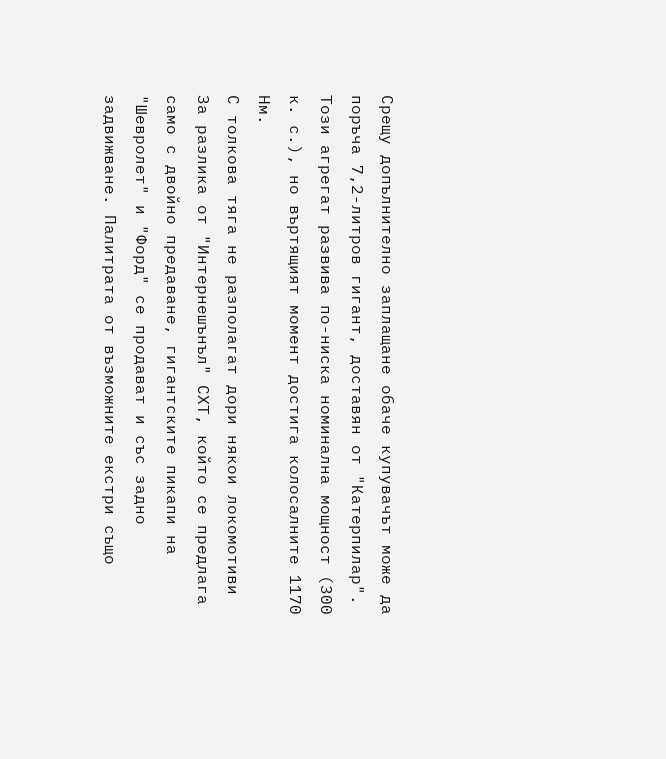Срещу допълнително заплащане обаче купувачът може да поръча 7,2-литров гигант, доставян от "Катерпилар". Този агрегат развива по-ниска номинална мощност (300 к. с.), но въртящият момент достига колосалните 1170 Нм.
С толкова тяга не разполагат дори някои локомотиви
За разлика от "Интернешънъл" СХТ, който се предлага само с двойно предаване, гигантските пикапи на "Шевролет" и "Форд" се продават и със задно задвижване. Палитрата от възможните екстри също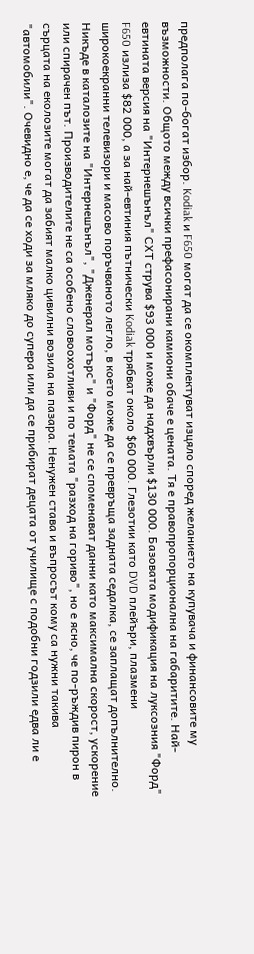предполага по-богат избор. Kodiak и F650 могат да се окомплектуват изцяло според желанието на купувача и финансовите му възможности. Общото между всички префасонирани камиони обаче е цената. Тя е правопропорционална на габаритите. Най-евтината версия на "Интернешънъл" СХТ струва $93 000 и може да надхвърли $130 000. Базовата модификация на луксозния "Форд" F650 излиза $82 000, а за най-евтиния пътнически Kodiak трябват около $60 000. Глезотии като DVD плейъри, плазмени широкоекранни телевизори и масово поръчваното легло, в което може да се превръща задната седалка, се заплащат допълнително.
Никъде в каталозите на "Интернешънъл", "Дженерал мотърс" и "Форд" не се споменават данни като максимална скорост, ускорение или спирачен път. Производителите не са особено словоохотливи и по темата "разход на гориво", но е ясно, че по-ръждив пирон в сърцата на еколозите могат да забият малко цивилни возила на пазара. Ненужен става и въпросът кому са нужни такива "автомобили". Очевидно е, че да се ходи за мляко до супера или да се прибират децата от училище с подобни годзили едва ли е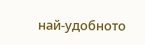най-удобното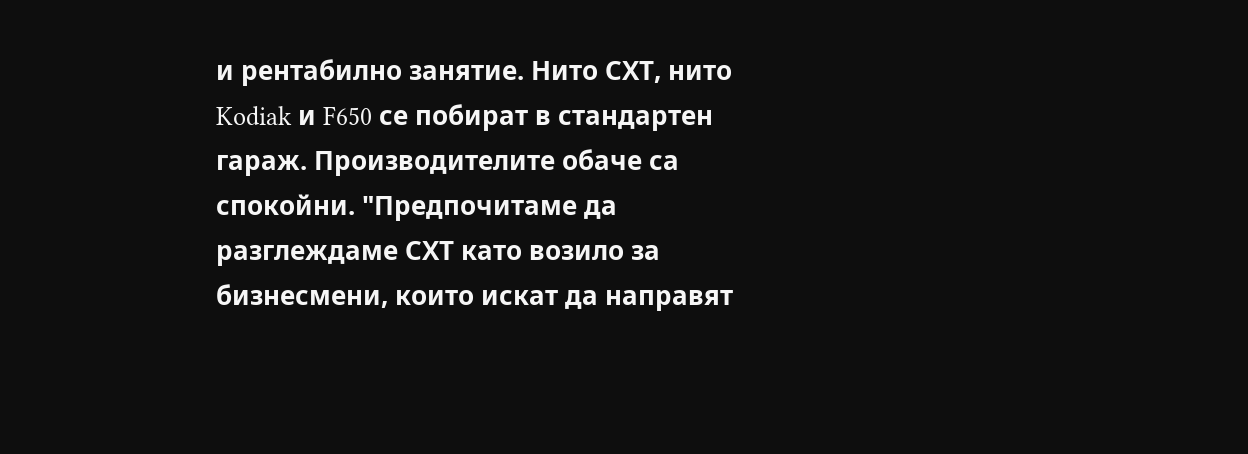и рентабилно занятие. Нито СХТ, нито Kodiak и F650 се побират в стандартен гараж. Производителите обаче са спокойни. "Предпочитаме да разглеждаме СХТ като возило за бизнесмени, които искат да направят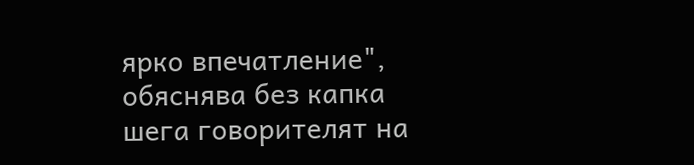ярко впечатление", обяснява без капка шега говорителят на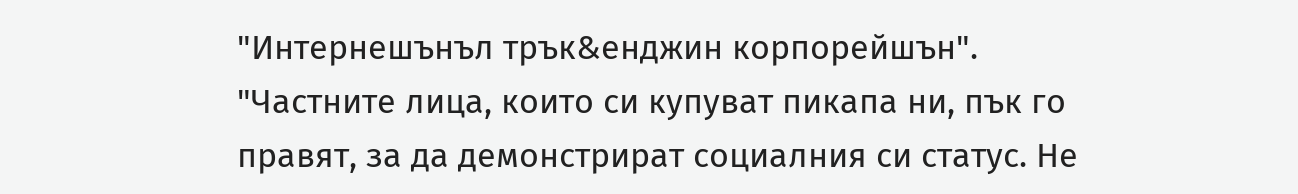"Интернешънъл трък&енджин корпорейшън". "Частните лица, които си купуват пикапа ни, пък го правят, за да демонстрират социалния си статус. Не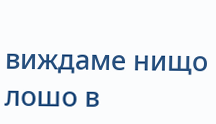виждаме нищо лошо в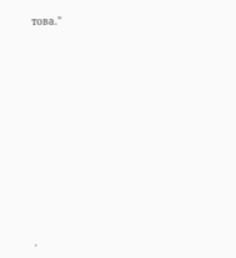това."












.